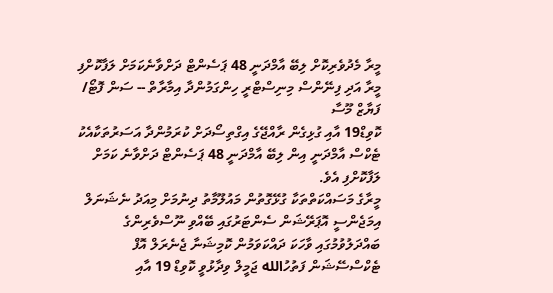މީރާ މެދުވެރިކޮށް ލިބޭ އާމްދަނީ 48 ޕަސެންޓް ދަށްވާނެކަމަށް ލަފާކޮށްފި
މީރާ އަދި ފިނޭންސް މިނިސްޓްރީ ހިންގަމުންދާ އިމާރާތް -- ސަން ފޮޓޯ/ ފަޔާޒް މޫސާ
ކޮވިޑް19 އާއި ގުޅިގެން ރާއްޖޭގެ އިގްތިސޯދަށް ކުރަމުންދާ އަސަރުތަކާއެކު ޓެކްސް އާމްދަނީ އިން ލިބޭ އާމްދަނީ 48 ޕަސެންޓް ދަށްވާނެ ކަމަށް ލަފާކޮށްފި އެވެ.
މީރާގެ މަސައްކަތްތަކާ ގުޅޭގޮތުން މައުލޫމާތު ދިނުމަށް މިއަދު ނެޝަނަލް އިމަޖެންސީ އޮޕަރޭޝަން ސެންޓަރުގައި ބޭއްވި ނޫސްވެރިންގެ ބައްދަލުވުމުގައި ވާހަކަ ދައްކަވަމުން ކޮމިޝަނާ ޖެނެރަލް އޮފް ޓެކްސްސޭޝަން ފަތުހުالله ޖަމީލް ވިދާޅުވީ ކޮވިޑް 19 އާއި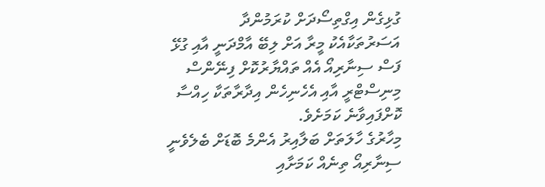ގުޅިގެން އިގްތިސޯދަށް ކުރަމުންދާ އަސަރުތަކާއެކު މީރާ އަށް ލިބޭ އާމްދަނީ އާއި ގުޅޭ ފަސް ސިނާރިއޯ އެއް ތައްޔާރުކޮށް ފިނޭންސް މިނިސްޓްރީ އާއި އެހެނިހެން އިދާރާތަކާ ހިއްސާ ކޮށްފައިވާނެ ކަމަށެވެ.
މިހާރުގެ ހާލަތަށް ބަލާއިރު އެންމެ ބޮޑަށް ބެލެވެނީ ސިނާރިއޯ ތިނެއް ކަމަށާއި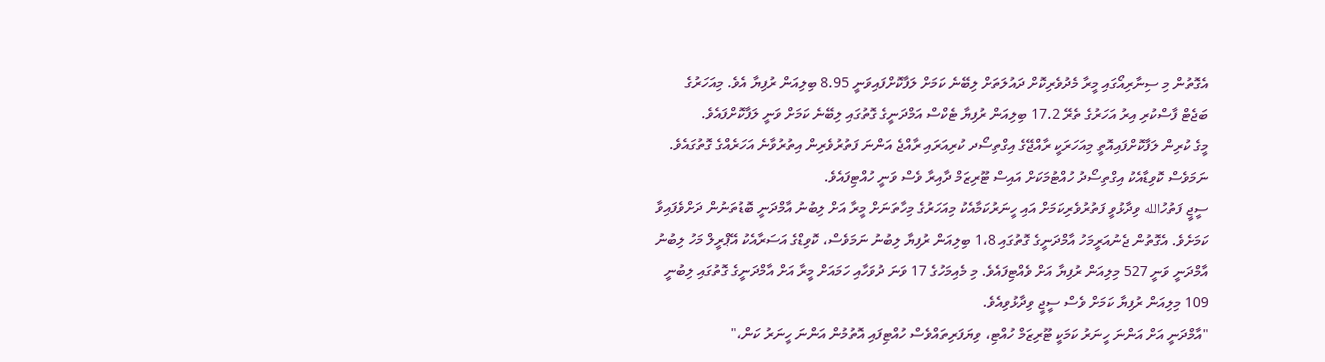އެގޮތުން މި ސިނާރިއޯގައި މީރާ މެދުވެރިކޮށް ދައުލަތަށް ލިބޭނެ ކަމަށް ލަފާކޮށްފައިވަނީ 8.95 ބިލިއަން ރުފިޔާ އެވެ. މިއަހަރުގެ ބަޖެޓް ފާސްކުރި އިރު އަހަރުގެ ތެރޭ 17.2 ބިލިއަން ރުފިޔާ ޓެކްސް އަމްދަނީގެ ގޮތުގައި ލިބޭނެ ކަމަށް ވަނީ ލަފާކޮށްފައެވެ.
މީގެ ކުރިން ލަފާކޮށްފައިއޮތީ މިއަހަރަކީ ރާއްޖޭގެ އިގްތިސޯދ ކުރިއަރައި ރާއްޖެ އަންނަ ފަތުރުވެރިން އިތުރުވާނެ އަހަރެއްގެ ގޮތުގައެވެ. ނަމަވެސް ކޮވިޑާއެކު އިގްތިސޯދު ހުއްޓުމަކަށް އައިސް ޓޫރިޒަމް ދާއިރާ ވެސް ވަނީ ހުއްޓިފައެވެ.
ސީޖީ ފަތުހުالله ވިދާޅުވީ ފަތުރުވެރިކަމަށް އައި ހީނަރުކަމާއެކު މިއަހަރުގެ މިހާތަނަށް މީރާ އަށް ލިބުނު އާމްދަނީ ބޮޑުތަނުން ދަށްވެފައިވާ ކަމަށެވެ. އެގޮތުން ޖެނުއަރީމަހު އާމްދަނީގެ ގޮތުގައި 1،8 ބިލިއަން ރުފިޔާ ލިބުނު ނަމަވެސް، ކޮވިޑްގެ އަސަރާއެކު އޭޕްރީލް މަހު ލިބުނު އާމްދަނީ ވަނީ 527 މިލިއަން ރުފިޔާ އަށް ވެއްޓިފައެވެ. މި މެއިމަހުގެ 17 ވަނަ ދުވަހާއި ހަމައަށް މީރާ އަށް އާމްދަނީގެ ގޮތުގައި ލިބުނީ 109 މިލިއަން ރުފިޔާ ކަމަށް ވެސް ސީޖީ ވިދާޅުވިއެވެ.
"އާމްދަނީ އަށް އަންނަ ހީނަރު ކަމަކީ ޓޫރިޒަމް ހުއްޓި، ވިޔަފަރިތައްވެސް ހުއްޓިފައި އޮތުމުން އަންނަ ހީނަރު ކަން،"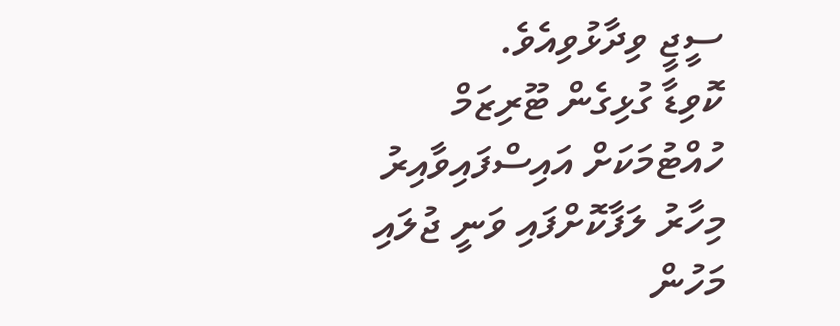ސީޖީ ވިދާޅުވިއެވެ.
ކޮވިޑާ ގުޅިގެން ޓޫރިޒަމް ހުއްޓުމަކަށް އައިސްފައިވާއިރު މިހާރު ލަފާކޮށްފައި ވަނީ ޖުލައި މަހުން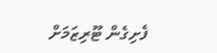ފެށިގެން ޓޫރިޒަމަށް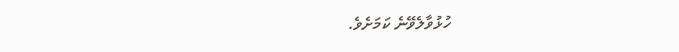ހުޅުވާލެވޭނެ ކަމަށެވެ.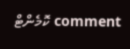comment ކޮމެންޓް